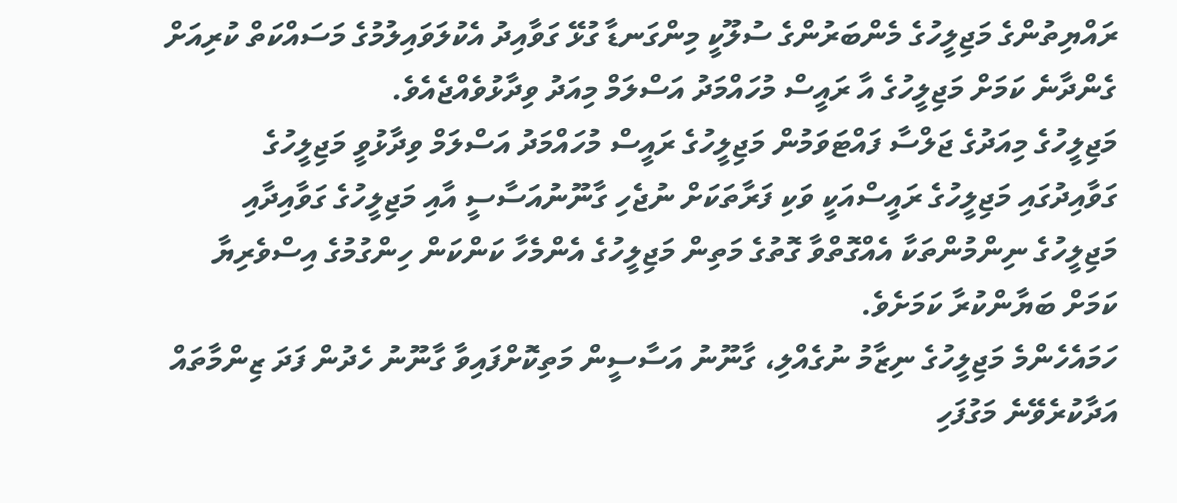ރައްޔިތުންގެ މަޖިލީހުގެ މެންބަރުންގެ ސުލޫކީ މިންގަނޑާ ގުޅޭ ގަވާއިދު އެކުލަވައިލުމުގެ މަސައްކަތް ކުރިއަށް ގެންދާނެ ކަމަށް މަޖިލީހުގެ އާ ރައީސް މުހައްމަދު އަސްލަމް މިއަދު ވިދާޅުވެއްޖެއެވެ.
މަޖިލީހުގެ މިއަދުގެ ޖަލްސާ ފައްޓަވަމުން މަޖިލީހުގެ ރައީސް މުހައްމަދު އަސްލަމް ވިދާޅުވީ މަޖިލީހުގެ ގަވާއިދުގައި މަޖިލީހުގެ ރައީސްއަކީ ވަކި ފަރާތަކަށް ނުޖެހި ގާނޫނުއަސާސީ އާއި މަޖިލީހުގެ ގަވާއިދާއި މަޖިލީހުގެ ނިންމުންތަކާ އެއްގޮތްވާ ގޮތުގެ މަތިން މަޖިލީހުގެ އެންމެހާ ކަންކަން ހިންގުމުގެ އިސްވެރިޔާ ކަމަށް ބަޔާންކުރާ ކަމަށެވެ.
ހަމައެހެންމެ މަޖިލީހުގެ ނިޒާމު ނުގެއްލި، ގާނޫނު އަސާސީން މަތިކޮށްފައިވާ ގާނޫނު ހެދުން ފަދަ ޒިންމާތައް އަދާކުރެވޭނެ މަގުފަހި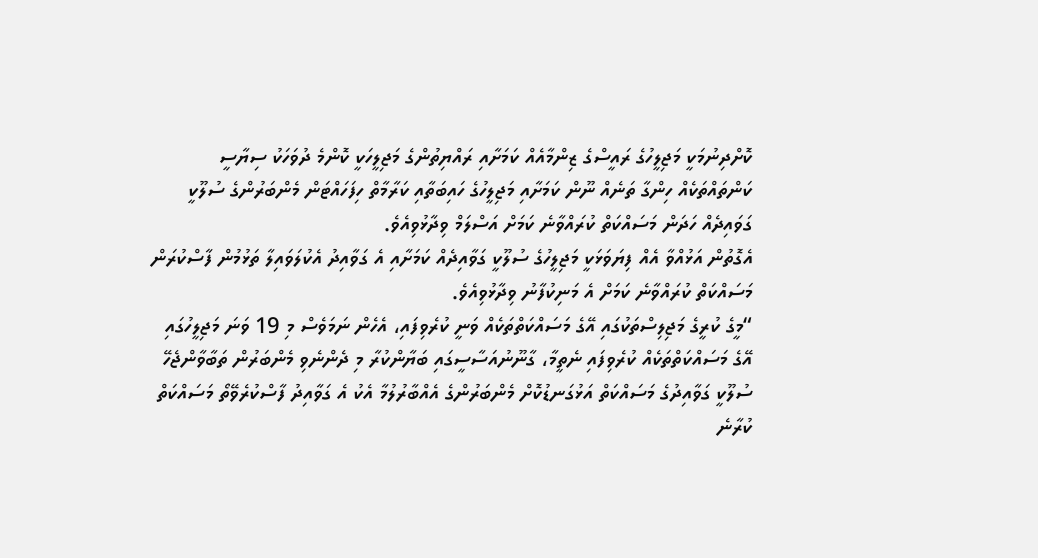ކޮށްދިނުމަކީ މަޖިލީހުގެ ރައީސްގެ ޒިންމާއެއް ކަމަށާއި ރައްޔިތުންގެ މަޖިލީހަކީ ކޮންމެ ދުވަހަކު ސިޔާސީ ކަންތައްތަކެއް ހިންގާ ތަނެއް ނޫން ކަމަށާއި މަޖިލީހުގެ ހައިބަތާއި ކަރާމާތް ހިފަހައްޓަން މެންބަރުންގެ ސުލޫކީ ގަވައިދެއް ހަދަން މަސައްކަތް ކުރައްވާނެ ކަމަށް އަސްލަމް ވިދާޅުވިއެވެ.
އެގޮތުން އަޅުއްވާ އެއް ފިޔަވަޅަކީ މަޖިލީހުގެ ސުލޫކީ ގަވާއިދެއް ކަމަށާއި އެ ގަވާއިދު އެކުލަވައިލާ ތަޅުމުން ފާސްކުރަން މަސައްކަތް ކުރައްވާނެ ކަމަށް އެ މަނިކުފާނު ވިދާޅުވިއެވެ.
“މީގެ ކުރީގެ މަޖިލިސްތަކުގައި އޭގެ މަސައްކަތްތަކެއް ވަނީ ކުރެވިފައި، އެހެން ނަމަވެސް މި 19 ވަނަ މަޖިލީހުގައި އޭގެ މަސައްކަތްތަކެއް ކުރެވިފައި ނެތީމާ، ގާނޫނުއަސާސީގައި ބަޔާންކުރާ މި ދެންނެވި މެންބަރުން ތަބާވާންޖެހޭ ސުލޫކީ ގަވާއިދުގެ މަސައްކަތް އަޅުގަނޑުކޮށް މެންބަރުންގެ އެއްބާރުލުމާ އެކު އެ ގަވާއިދު ފާސްކުރެވޭތޯ މަސައްކަތް ކުރާނެ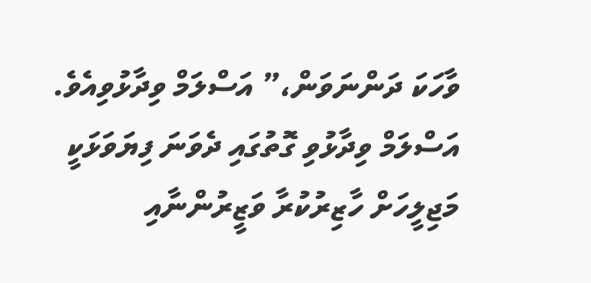ވާހަކަ ދަންނަވަން،” އަސްލަމް ވިދާޅުވިއެވެ.
އަސްލަމް ވިދާޅުވި ގޮތުގައި ދެވަނަ ފިޔަވަޅަކީ މަޖިލީހަށް ހާޒިރުކުރާ ވަޒީރުންނާއި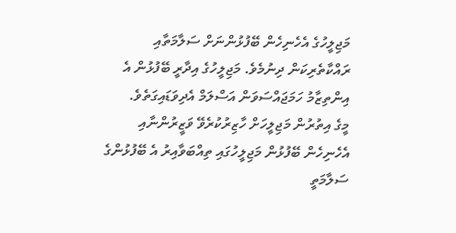މަޖިލީހުގެ އެހެނިހެން ބޭފުޅުންނަށް ސަލާމަތާއި ރައްކާތެރިކަން ދިނުމެވެ. މަޖިލީހުގެ އިދާރީ ބޭފުޅުން އެ އިންތިޒާމު ހަމަޖައްސަވަން އަސްލަމް އެދިވަޑައިގަތެވެ.
މީގެ އިތުރުން މަޖިލީހަށް ހާޒިރުކުރެވޭ ވަޒީރުންނާއި އެހެނިހެން ބޭފުޅުން މަޖިލީހުގައި ތިއްބަވާއިރު އެ ބޭފުޅުންގެ ސަލާމަތީ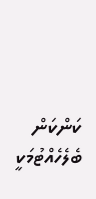ކަންކަން ބެލެހެއްޓުމަކީ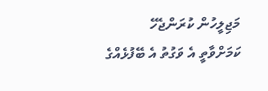މަޖިލީހުން ކުރަންޖެހޭ ކަމަށްވާތީ އެ ވަގުތު އެ ބޭފުޅެއްގެ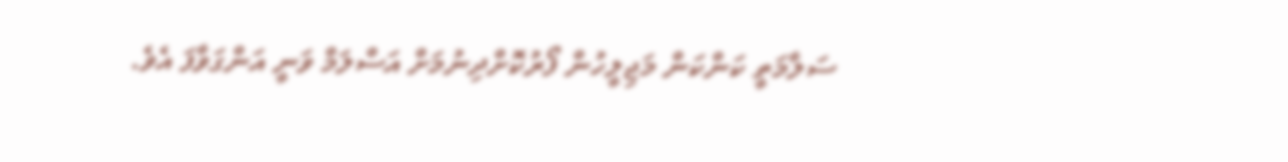ސަލާމަތީ ކަންކަން މަޖިލީހުން ފޯރުކޮށްދިނުމަށް އަސްލަމް ވަނީ އަންގަވާފަ އެވެ.